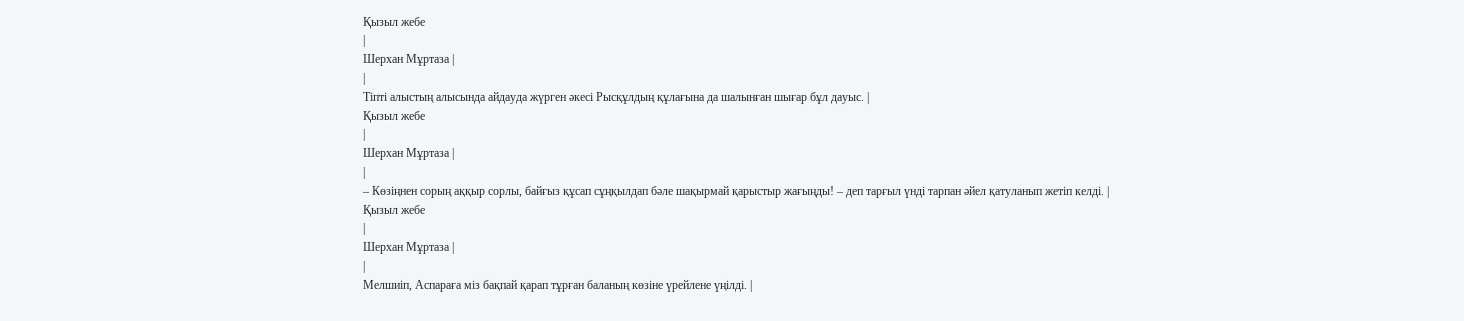Қызыл жебе
|
Шерхан Мұртаза |
|
Тіпті алыстың алысында айдауда жүрген әкесі Рысқұлдың құлағына да шалынған шығар бұл дауыс. |
Қызыл жебе
|
Шерхан Мұртаза |
|
– Көзіңнен сорың аққыр сорлы, байғыз құсап сұңқылдап бәле шақырмай қарыстыр жағыңды! – деп тарғыл үнді тарпан әйел қатуланып жетіп келді. |
Қызыл жебе
|
Шерхан Мұртаза |
|
Мелшиіп, Аспараға міз бақпай қарап тұрған баланың көзіне үрейлене үңілді. |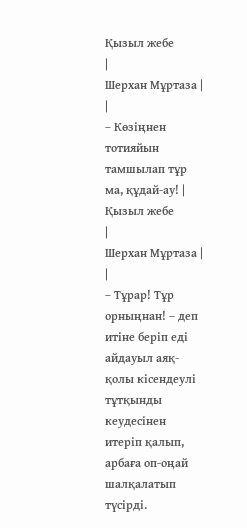Қызыл жебе
|
Шерхан Мұртаза |
|
– Көзіңнен тотияйын тамшылап тұр ма, құдай-ау! |
Қызыл жебе
|
Шерхан Мұртаза |
|
– Тұрар! Тұр орныңнан! – деп итіне беріп еді айдауыл аяқ-қолы кісендеулі тұтқынды кеудесінен итеріп қалып, арбаға оп-оңай шалқалатып түсірді.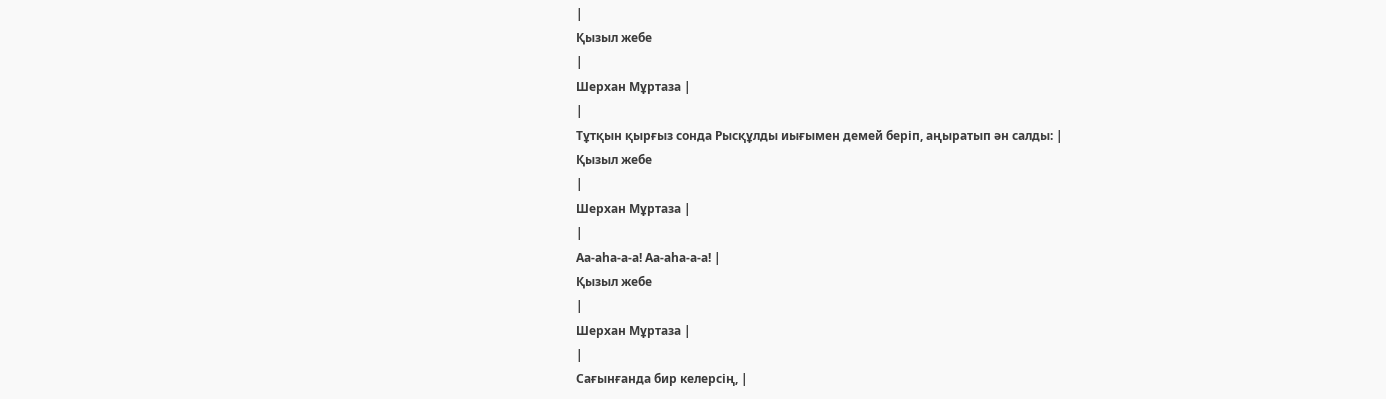|
Қызыл жебе
|
Шерхан Мұртаза |
|
Тұтқын қырғыз сонда Рысқұлды иығымен демей беріп, аңыратып ән салды: |
Қызыл жебе
|
Шерхан Мұртаза |
|
Аа-аһа-а-а! Аа-аһа-а-а! |
Қызыл жебе
|
Шерхан Мұртаза |
|
Сағынғанда бир келерсің, |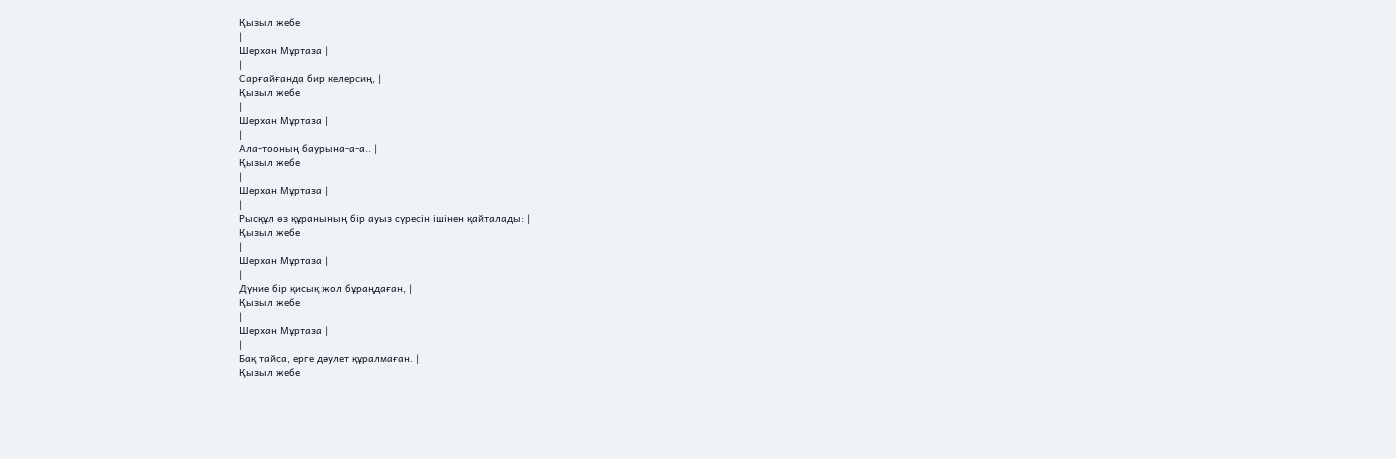Қызыл жебе
|
Шерхан Мұртаза |
|
Сарғайғанда бир келерсиң, |
Қызыл жебе
|
Шерхан Мұртаза |
|
Ала-тооның баурына-а-а.. |
Қызыл жебе
|
Шерхан Мұртаза |
|
Рысқұл өз құранының бір ауыз сүресін ішінен қайталады: |
Қызыл жебе
|
Шерхан Мұртаза |
|
Дүние бір қисық жол бұраңдаған, |
Қызыл жебе
|
Шерхан Мұртаза |
|
Бақ тайса, ерге дәулет құралмаған. |
Қызыл жебе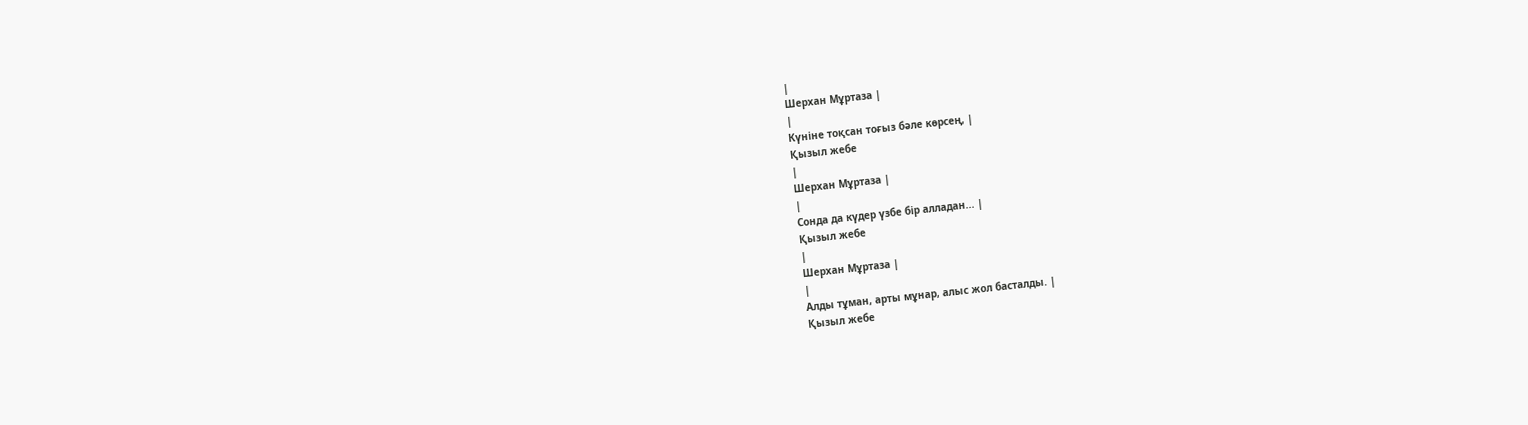|
Шерхан Мұртаза |
|
Күніне тоқсан тоғыз бәле көрсең, |
Қызыл жебе
|
Шерхан Мұртаза |
|
Сонда да күдер үзбе бір алладан... |
Қызыл жебе
|
Шерхан Мұртаза |
|
Алды тұман, арты мұнар, алыс жол басталды. |
Қызыл жебе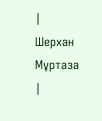|
Шерхан Мұртаза |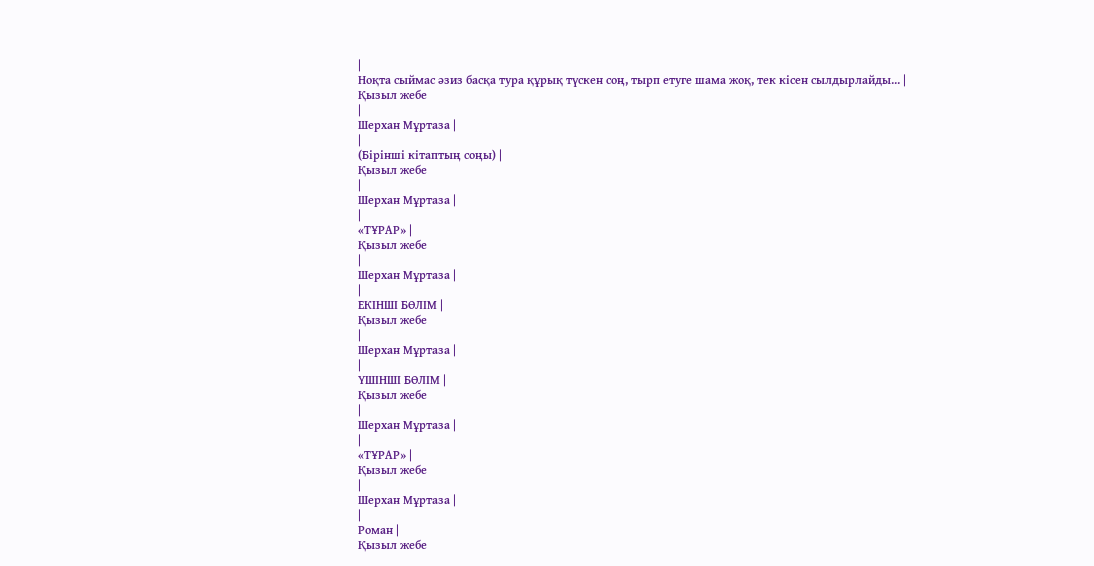|
Ноқта сыймас әзиз басқа тура құрық түскен соң, тырп етуге шама жоқ, тек кісен сылдырлайды... |
Қызыл жебе
|
Шерхан Мұртаза |
|
(Бірінші кітаптың соңы) |
Қызыл жебе
|
Шерхан Мұртаза |
|
«ТҰРАР» |
Қызыл жебе
|
Шерхан Мұртаза |
|
ЕКІНШІ БӨЛІМ |
Қызыл жебе
|
Шерхан Мұртаза |
|
ҮШІНШІ БӨЛІМ |
Қызыл жебе
|
Шерхан Мұртаза |
|
«ТҰРАР» |
Қызыл жебе
|
Шерхан Мұртаза |
|
Роман |
Қызыл жебе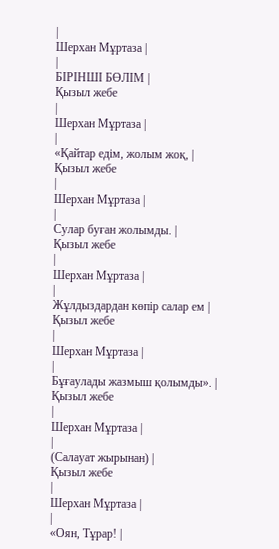|
Шерхан Мұртаза |
|
БІРІНШІ БӨЛІМ |
Қызыл жебе
|
Шерхан Мұртаза |
|
«Қайтар едім, жолым жоқ, |
Қызыл жебе
|
Шерхан Мұртаза |
|
Сулар буған жолымды. |
Қызыл жебе
|
Шерхан Мұртаза |
|
Жұлдыздардан көпір салар ем |
Қызыл жебе
|
Шерхан Мұртаза |
|
Бұғаулады жазмыш қолымды». |
Қызыл жебе
|
Шерхан Мұртаза |
|
(Салауат жырынан) |
Қызыл жебе
|
Шерхан Мұртаза |
|
«Оян, Тұрар! |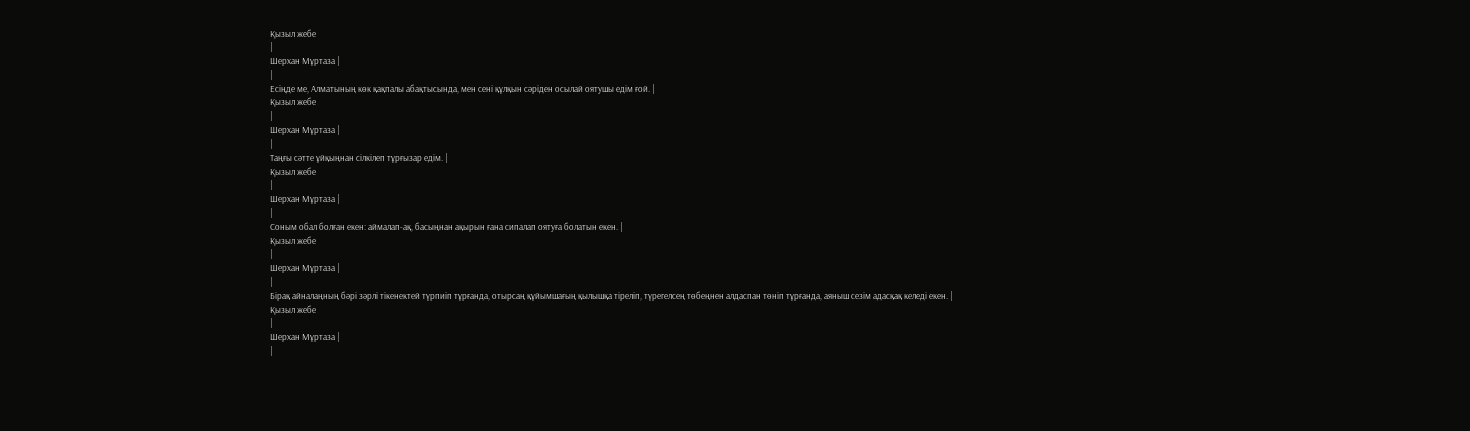Қызыл жебе
|
Шерхан Мұртаза |
|
Есіңде ме, Алматының көк қақпалы абақтысында, мен сені құлқын сәріден осылай оятушы едім ғой. |
Қызыл жебе
|
Шерхан Мұртаза |
|
Таңғы сәтте ұйқыңнан сілкілеп тұрғызар едім. |
Қызыл жебе
|
Шерхан Мұртаза |
|
Соным обал болған екен: аймалап-ақ, басыңнан ақырын ғана сипалап оятуға болатын екен. |
Қызыл жебе
|
Шерхан Мұртаза |
|
Бірақ айналаңның бәрі зәрлі тікенектей түрпиіп тұрғанда, отырсаң құйымшағың қылышқа тіреліп, түрегелсең төбеңнен алдаспан төніп тұрғанда, аяныш сезім адасқақ келеді екен. |
Қызыл жебе
|
Шерхан Мұртаза |
|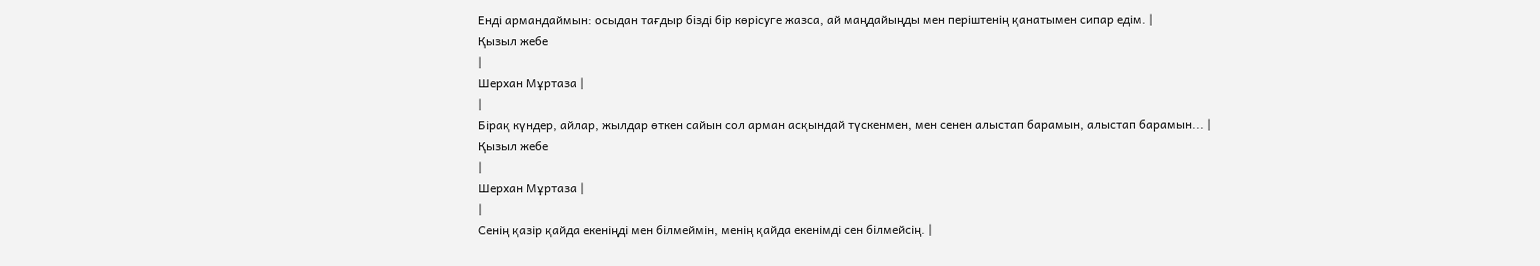Енді армандаймын: осыдан тағдыр бізді бір көрісуге жазса, ай маңдайыңды мен періштенің қанатымен сипар едім. |
Қызыл жебе
|
Шерхан Мұртаза |
|
Бірақ күндер, айлар, жылдар өткен сайын сол арман асқындай түскенмен, мен сенен алыстап барамын, алыстап барамын... |
Қызыл жебе
|
Шерхан Мұртаза |
|
Сенің қазір қайда екеніңді мен білмеймін, менің қайда екенімді сен білмейсің. |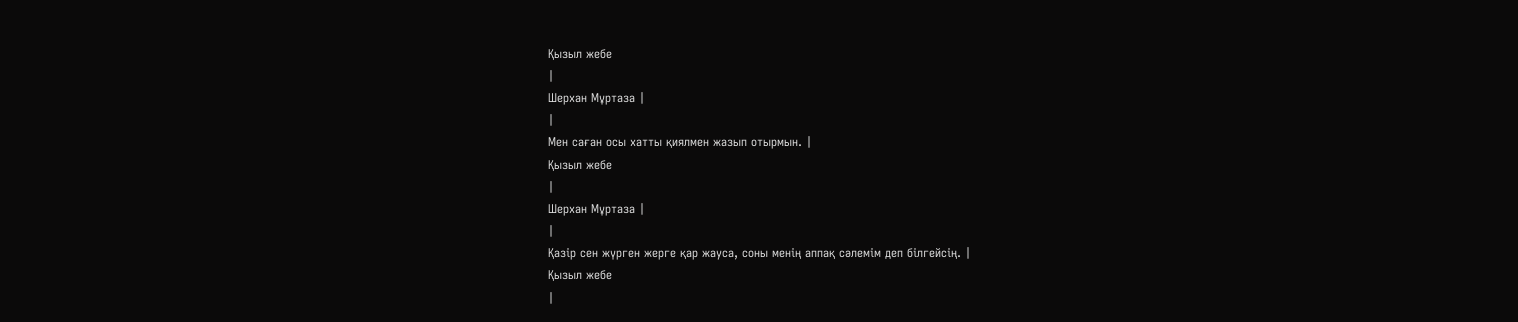Қызыл жебе
|
Шерхан Мұртаза |
|
Мен саған осы хатты қиялмен жазып отырмын. |
Қызыл жебе
|
Шерхан Мұртаза |
|
Қазір сен жүрген жерге қар жауса, соны менің аппақ сәлемім деп білгейсің. |
Қызыл жебе
|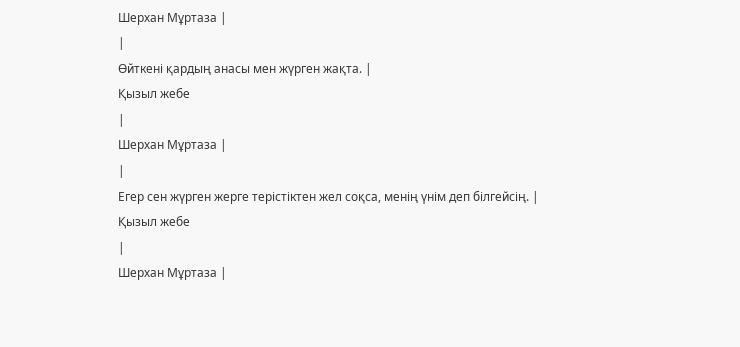Шерхан Мұртаза |
|
Өйткені қардың анасы мен жүрген жақта. |
Қызыл жебе
|
Шерхан Мұртаза |
|
Егер сен жүрген жерге терістіктен жел соқса, менің үнім деп білгейсің. |
Қызыл жебе
|
Шерхан Мұртаза |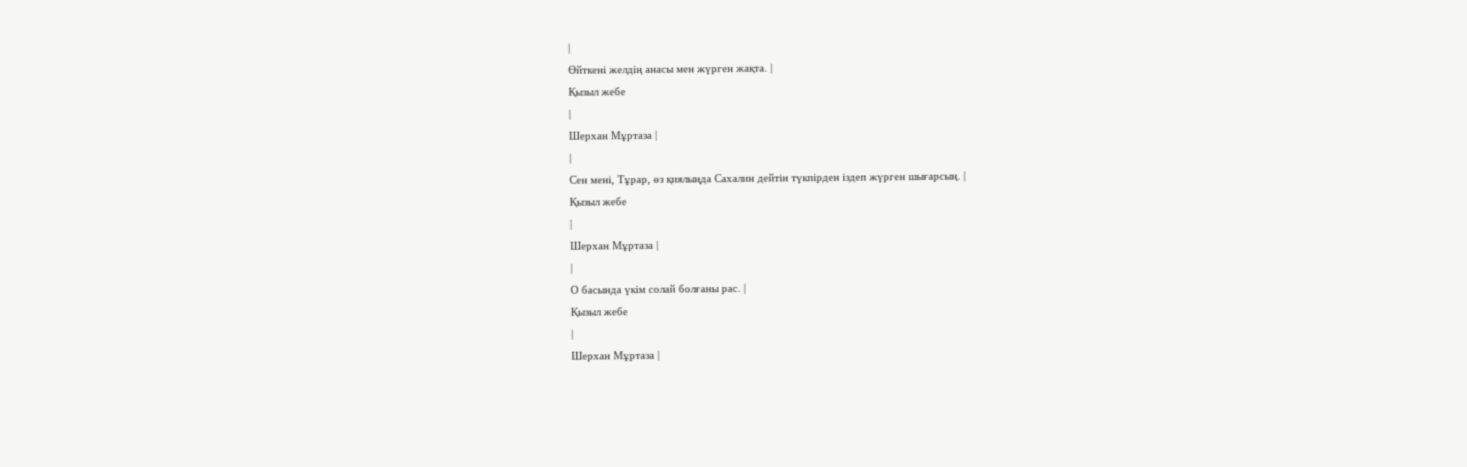|
Өйткені желдің анасы мен жүрген жақта. |
Қызыл жебе
|
Шерхан Мұртаза |
|
Сен мені, Тұрар, өз қиялыңда Сахалин дейтін түкпірден іздеп жүрген шығарсың. |
Қызыл жебе
|
Шерхан Мұртаза |
|
О басында үкім солай болғаны рас. |
Қызыл жебе
|
Шерхан Мұртаза |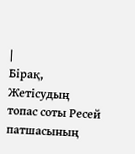|
Бірақ, Жетісудың топас соты Ресей патшасының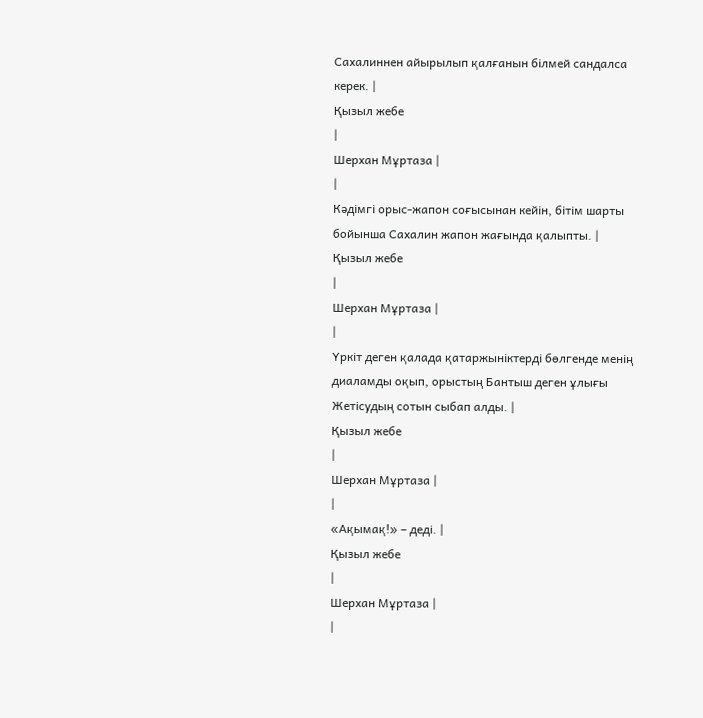Сахалиннен айырылып қалғанын білмей сандалса керек. |
Қызыл жебе
|
Шерхан Мұртаза |
|
Кәдімгі орыс-жапон соғысынан кейін, бітім шарты бойынша Сахалин жапон жағында қалыпты. |
Қызыл жебе
|
Шерхан Мұртаза |
|
Үркіт деген қалада қатаржыніктерді бөлгенде менің диаламды оқып, орыстың Бантыш деген ұлығы Жетісудың сотын сыбап алды. |
Қызыл жебе
|
Шерхан Мұртаза |
|
«Ақымақ!» – деді. |
Қызыл жебе
|
Шерхан Мұртаза |
|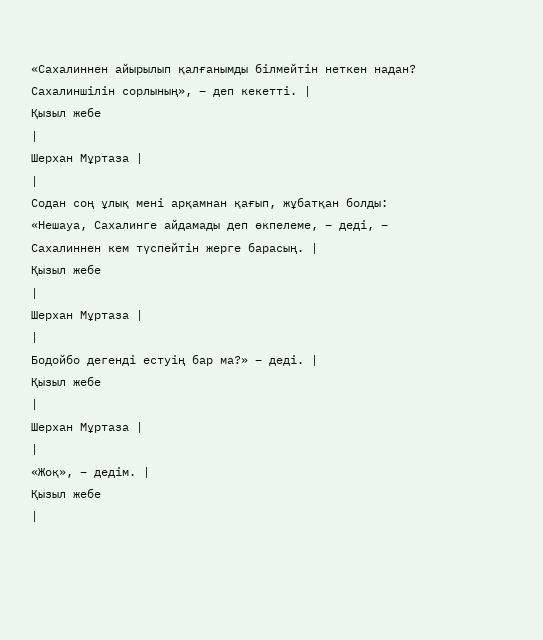«Сахалиннен айырылып қалғанымды білмейтін неткен надан? Сахалиншілін сорлының», – деп кекетті. |
Қызыл жебе
|
Шерхан Мұртаза |
|
Содан соң ұлық мені арқамнан қағып, жұбатқан болды: «Нешауа, Сахалинге айдамады деп өкпелеме, – деді, – Сахалиннен кем түспейтін жерге барасың. |
Қызыл жебе
|
Шерхан Мұртаза |
|
Бодойбо дегенді естуің бар ма?» – деді. |
Қызыл жебе
|
Шерхан Мұртаза |
|
«Жоқ», – дедім. |
Қызыл жебе
|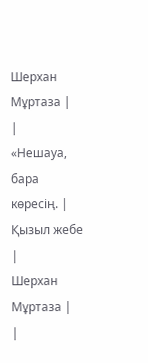Шерхан Мұртаза |
|
«Нешауа, бара көресің. |
Қызыл жебе
|
Шерхан Мұртаза |
|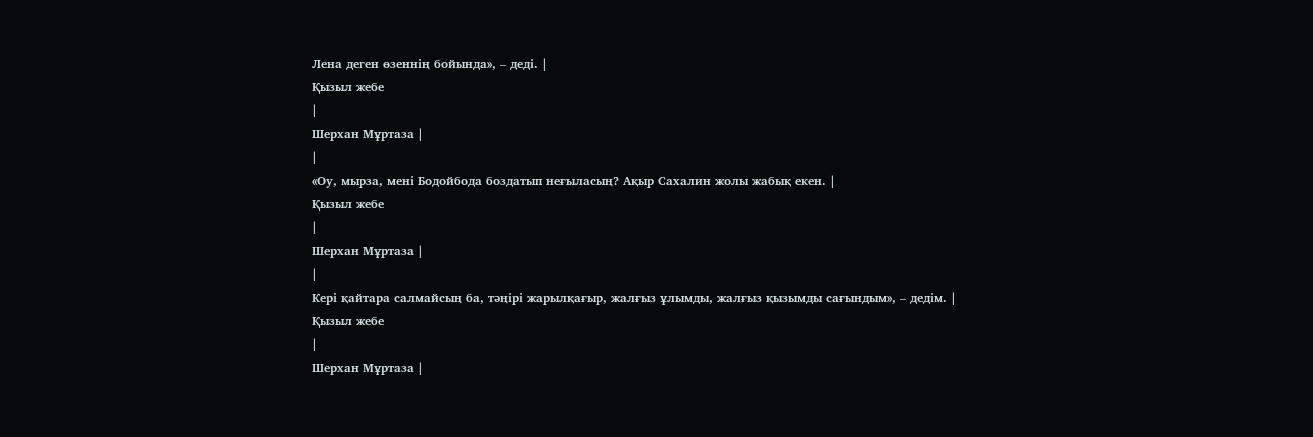Лена деген өзеннің бойында», – деді. |
Қызыл жебе
|
Шерхан Мұртаза |
|
«Оу, мырза, мені Бодойбода боздатып неғыласың? Ақыр Сахалин жолы жабық екен. |
Қызыл жебе
|
Шерхан Мұртаза |
|
Кері қайтара салмайсың ба, тәңірі жарылқағыр, жалғыз ұлымды, жалғыз қызымды сағындым», – дедім. |
Қызыл жебе
|
Шерхан Мұртаза |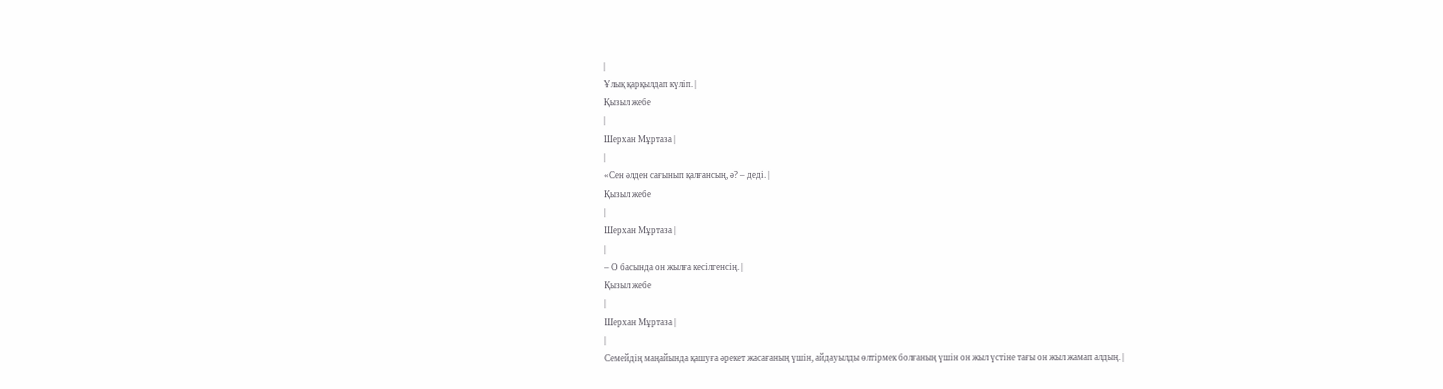|
Ұлық қарқылдап күліп. |
Қызыл жебе
|
Шерхан Мұртаза |
|
«Сен әлден сағынып қалғансың, ә? – деді. |
Қызыл жебе
|
Шерхан Мұртаза |
|
– О басында он жылға кесілгенсің. |
Қызыл жебе
|
Шерхан Мұртаза |
|
Семейдің маңайында қашуға әрекет жасағаның үшін, айдауылды өлтірмек болғаның үшін он жыл үстіне тағы он жыл жамап алдың. |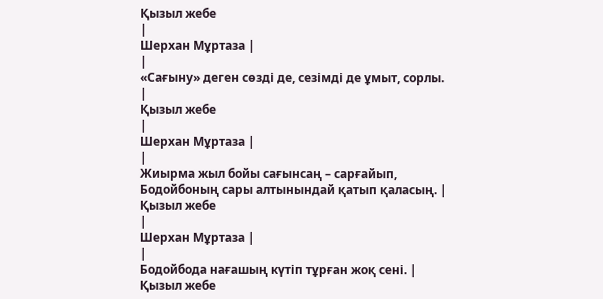Қызыл жебе
|
Шерхан Мұртаза |
|
«Сағыну» деген сөзді де, сезімді де ұмыт, сорлы. |
Қызыл жебе
|
Шерхан Мұртаза |
|
Жиырма жыл бойы сағынсаң – сарғайып, Бодойбоның сары алтынындай қатып қаласың. |
Қызыл жебе
|
Шерхан Мұртаза |
|
Бодойбода нағашың күтіп тұрған жоқ сені. |
Қызыл жебе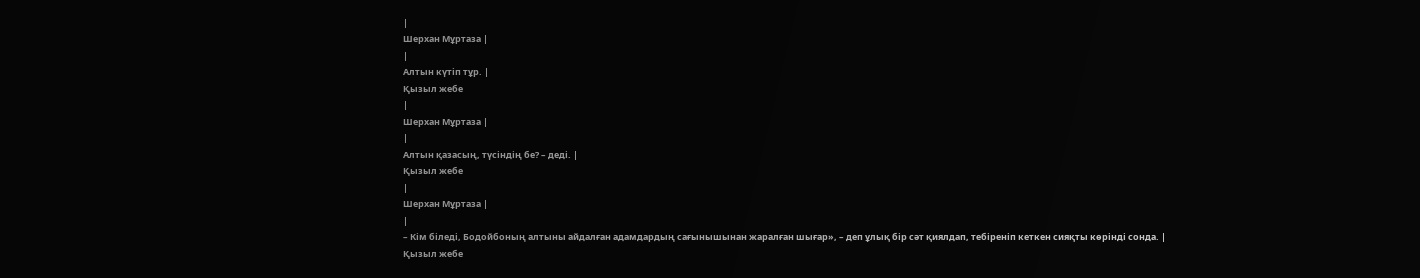|
Шерхан Мұртаза |
|
Алтын күтіп тұр. |
Қызыл жебе
|
Шерхан Мұртаза |
|
Алтын қазасың, түсіндің бе? – деді. |
Қызыл жебе
|
Шерхан Мұртаза |
|
– Кім біледі, Бодойбоның алтыны айдалған адамдардың сағынышынан жаралған шығар», – деп ұлық бір сәт қиялдап, тебіреніп кеткен сияқты көрінді сонда. |
Қызыл жебе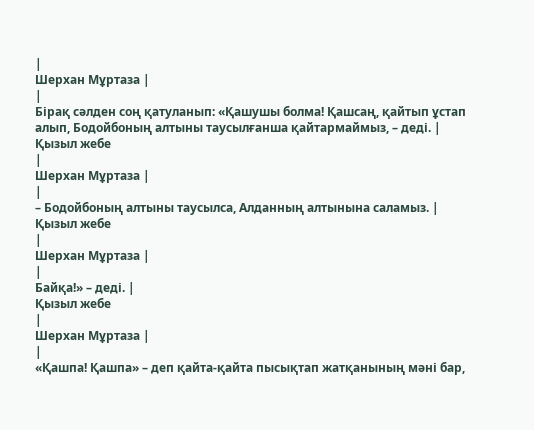|
Шерхан Мұртаза |
|
Бірақ сәлден соң қатуланып: «Қашушы болма! Қашсаң, қайтып ұстап алып, Бодойбоның алтыны таусылғанша қайтармаймыз, – деді. |
Қызыл жебе
|
Шерхан Мұртаза |
|
– Бодойбоның алтыны таусылса, Алданның алтынына саламыз. |
Қызыл жебе
|
Шерхан Мұртаза |
|
Байқа!» – деді. |
Қызыл жебе
|
Шерхан Мұртаза |
|
«Қашпа! Қашпа» – деп қайта-қайта пысықтап жатқанының мәні бар,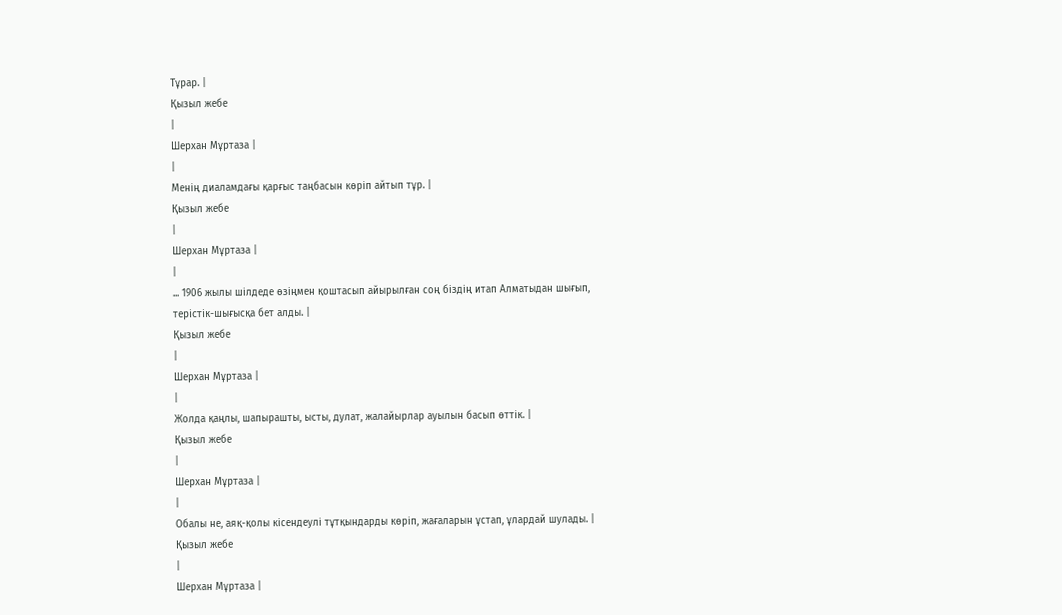Тұрар. |
Қызыл жебе
|
Шерхан Мұртаза |
|
Менің диаламдағы қарғыс таңбасын көріп айтып тұр. |
Қызыл жебе
|
Шерхан Мұртаза |
|
... 1906 жылы шілдеде өзіңмен қоштасып айырылған соң біздің итап Алматыдан шығып, терістік-шығысқа бет алды. |
Қызыл жебе
|
Шерхан Мұртаза |
|
Жолда қаңлы, шапырашты, ысты, дулат, жалайырлар ауылын басып өттік. |
Қызыл жебе
|
Шерхан Мұртаза |
|
Обалы не, аяқ-қолы кісендеулі тұтқындарды көріп, жағаларын ұстап, ұлардай шулады. |
Қызыл жебе
|
Шерхан Мұртаза |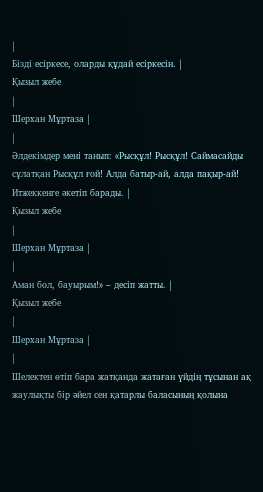|
Бізді есіркесе, оларды құдай есіркесін. |
Қызыл жебе
|
Шерхан Мұртаза |
|
Әлдекімдер мені танып: «Рысқұл! Рысқұл! Саймасайды сұлатқан Рысқұл ғой! Алда батыр-ай, алда пақыр-ай! Итжеккенге әкетіп барады. |
Қызыл жебе
|
Шерхан Мұртаза |
|
Аман бол, бауырым!» – десіп жатты. |
Қызыл жебе
|
Шерхан Мұртаза |
|
Шелектен өтіп бара жатқанда жатаған үйдің тұсынан ақ жаулықты бір әйел сен қатарлы баласының қолына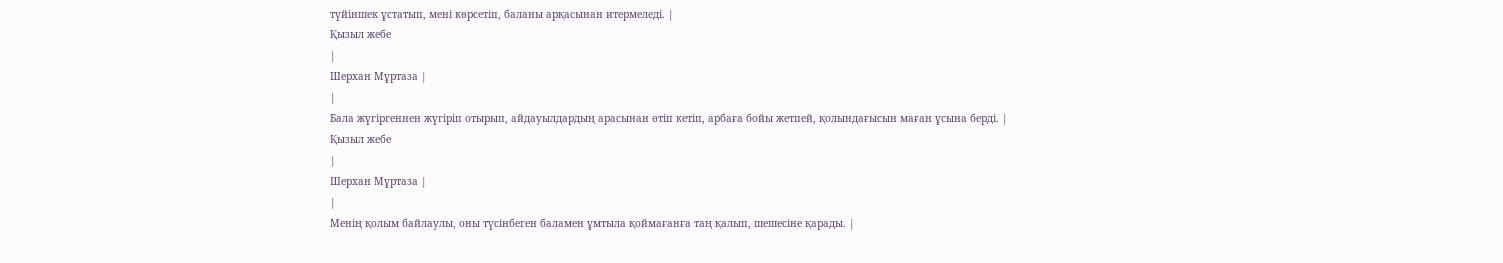түйіншек ұстатып, мені көрсетіп, баланы арқасынан итермеледі. |
Қызыл жебе
|
Шерхан Мұртаза |
|
Бала жүгіргеннен жүгіріп отырып, айдауылдардың арасынан өтіп кетіп, арбаға бойы жетпей, қолындағысын маған ұсына берді. |
Қызыл жебе
|
Шерхан Мұртаза |
|
Менің қолым байлаулы, оны түсінбеген баламен ұмтыла қоймағанға таң қалып, шешесіне қарады. |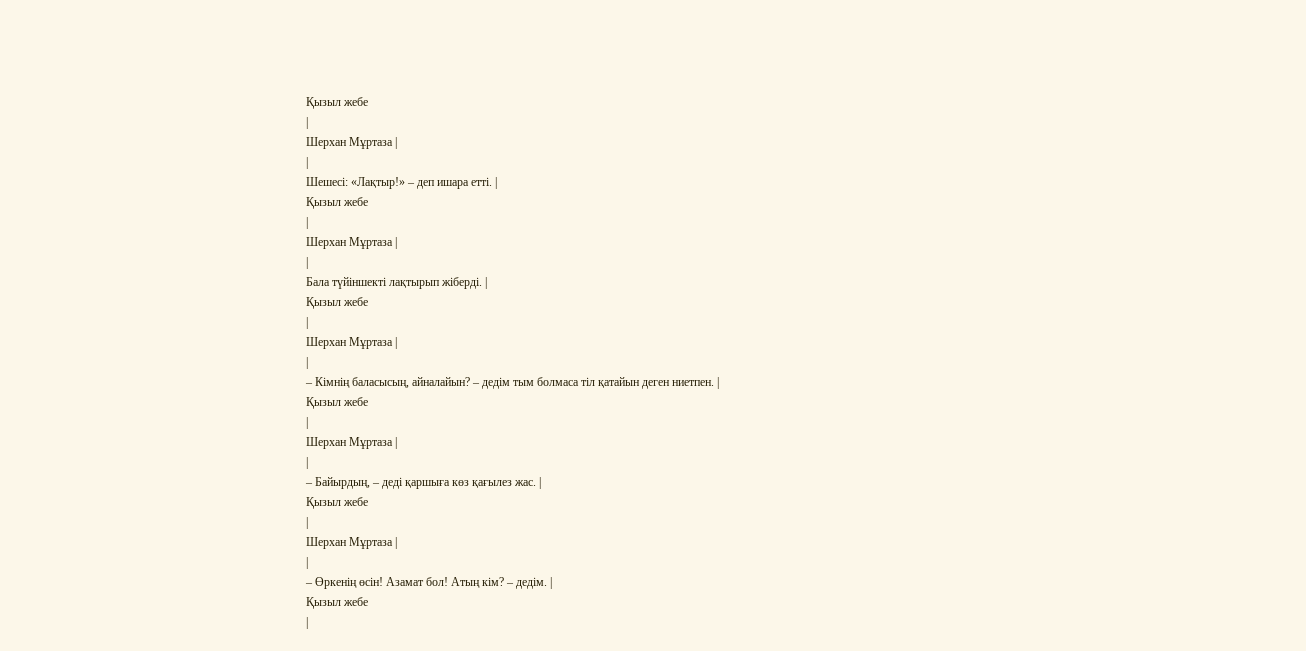Қызыл жебе
|
Шерхан Мұртаза |
|
Шешесі: «Лақтыр!» – деп ишара етті. |
Қызыл жебе
|
Шерхан Мұртаза |
|
Бала түйіншекті лақтырып жіберді. |
Қызыл жебе
|
Шерхан Мұртаза |
|
– Кімнің баласысың, айналайын? – дедім тым болмаса тіл қатайын деген ниетпен. |
Қызыл жебе
|
Шерхан Мұртаза |
|
– Байырдың, – деді қаршыға көз қағылез жас. |
Қызыл жебе
|
Шерхан Мұртаза |
|
– Өркенің өсін! Азамат бол! Атың кім? – дедім. |
Қызыл жебе
|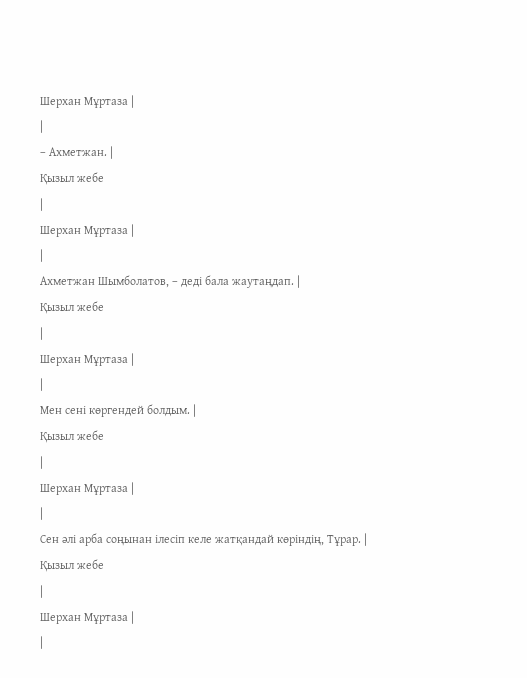Шерхан Мұртаза |
|
– Ахметжан. |
Қызыл жебе
|
Шерхан Мұртаза |
|
Ахметжан Шымболатов, – деді бала жаутаңдап. |
Қызыл жебе
|
Шерхан Мұртаза |
|
Мен сені көргендей болдым. |
Қызыл жебе
|
Шерхан Мұртаза |
|
Сен әлі арба соңынан ілесіп келе жатқандай көріндің, Тұрар. |
Қызыл жебе
|
Шерхан Мұртаза |
|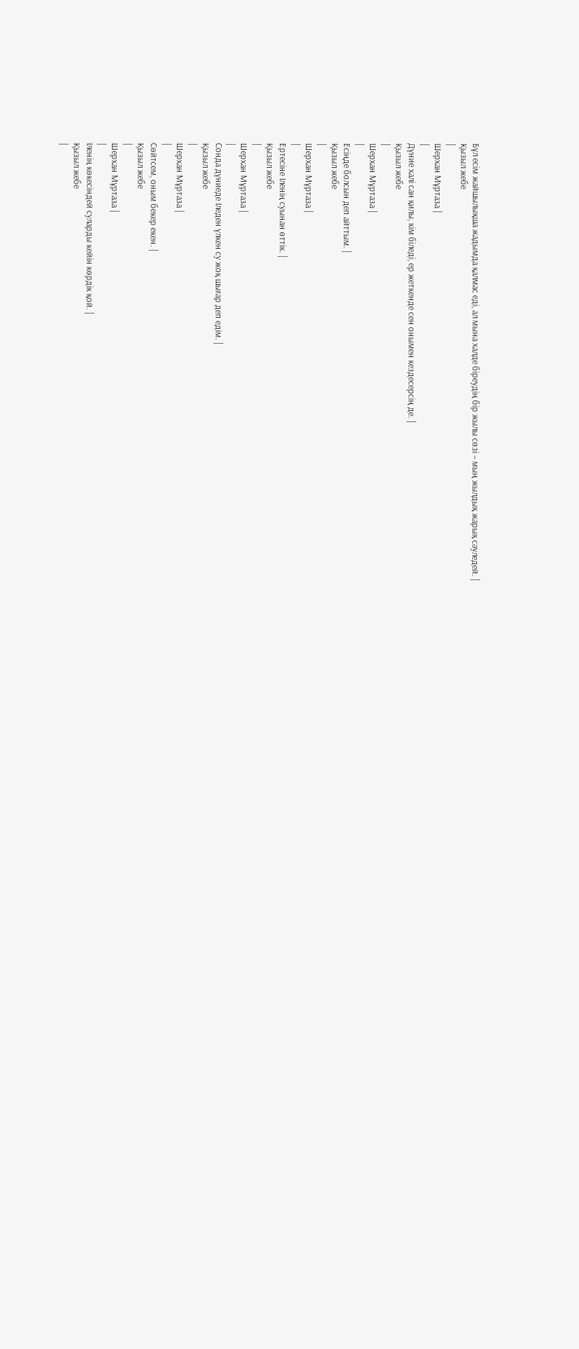Бұл есім жайшылықша жадымда қалмас еді, ал мына халде біреудің бір жылы сөзі – мың жылдық жарық сәуледей. |
Қызыл жебе
|
Шерхан Мұртаза |
|
Дүние халі сан қилы, кім біледі, ер жеткенде сен онымен кездесерсің де. |
Қызыл жебе
|
Шерхан Мұртаза |
|
Есіңде болсын деп айттым. |
Қызыл жебе
|
Шерхан Мұртаза |
|
Ертесіне Іленің суынан өттік. |
Қызыл жебе
|
Шерхан Мұртаза |
|
Сонда дүниеде Іледен үлкен су жоқ шығар деп едім. |
Қызыл жебе
|
Шерхан Мұртаза |
|
Сөйтсем, оным бекер екен. |
Қызыл жебе
|
Шерхан Мұртаза |
|
Іленің көкесіндей суларды кейін көрдік қой. |
Қызыл жебе
|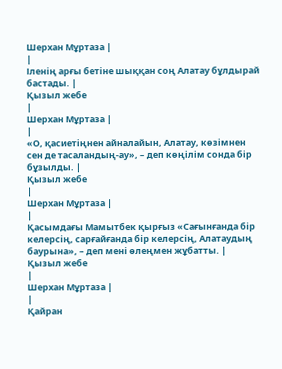Шерхан Мұртаза |
|
Іленің арғы бетіне шыққан соң Алатау бұлдырай бастады. |
Қызыл жебе
|
Шерхан Мұртаза |
|
«О, қасиетіңнен айналайын, Алатау, көзімнен сен де тасаландың-ау», – деп көңілім сонда бір бұзылды. |
Қызыл жебе
|
Шерхан Мұртаза |
|
Қасымдағы Мамытбек қырғыз «Сағынғанда бір келерсің, сарғайғанда бір келерсің, Алатаудың баурына», – деп мені өлеңмен жұбатты. |
Қызыл жебе
|
Шерхан Мұртаза |
|
Қайран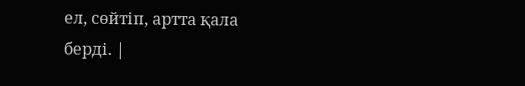ел, сөйтіп, артта қала берді. |